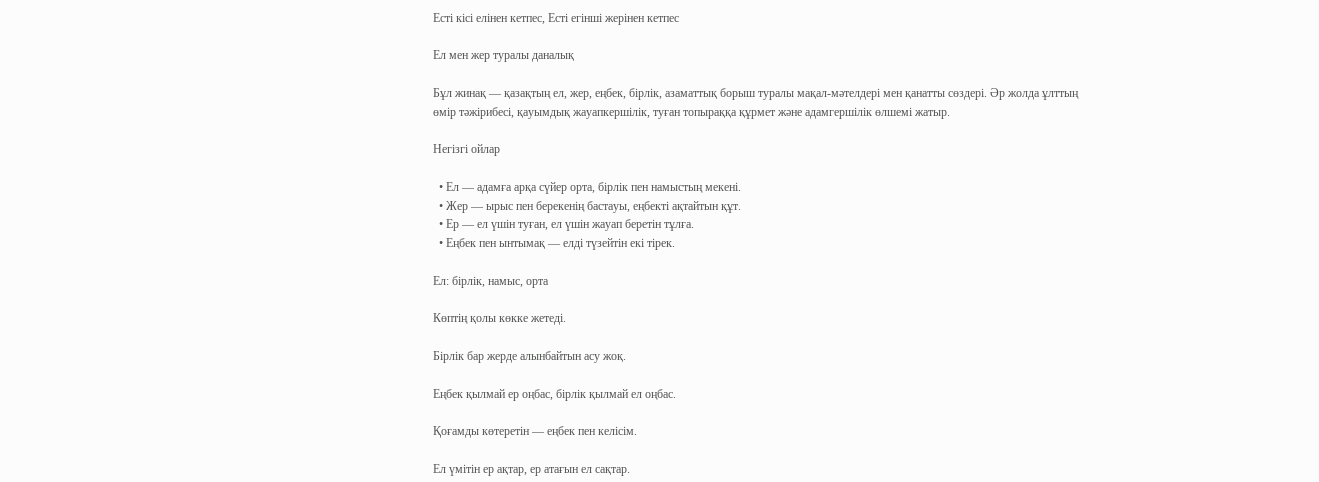Есті кісі елінен кетпес, Есті егінші жерінен кетпес

Ел мен жер туралы даналық

Бұл жинақ — қазақтың ел, жер, еңбек, бірлік, азаматтық борыш туралы мақал-мәтелдері мен қанатты сөздері. Әр жолда ұлттың өмір тәжірибесі, қауымдық жауапкершілік, туған топыраққа құрмет және адамгершілік өлшемі жатыр.

Негізгі ойлар

  • Ел — адамға арқа сүйер орта, бірлік пен намыстың мекені.
  • Жер — ырыс пен берекенің бастауы, еңбекті ақтайтын құт.
  • Ер — ел үшін туған, ел үшін жауап беретін тұлға.
  • Еңбек пен ынтымақ — елді түзейтін екі тірек.

Ел: бірлік, намыс, орта

Көптің қолы көкке жетеді.

Бірлік бар жерде алынбайтын асу жоқ.

Еңбек қылмай ер оңбас, бірлік қылмай ел оңбас.

Қоғамды көтеретін — еңбек пен келісім.

Ел үмітін ер ақтар, ер атағын ел сақтар.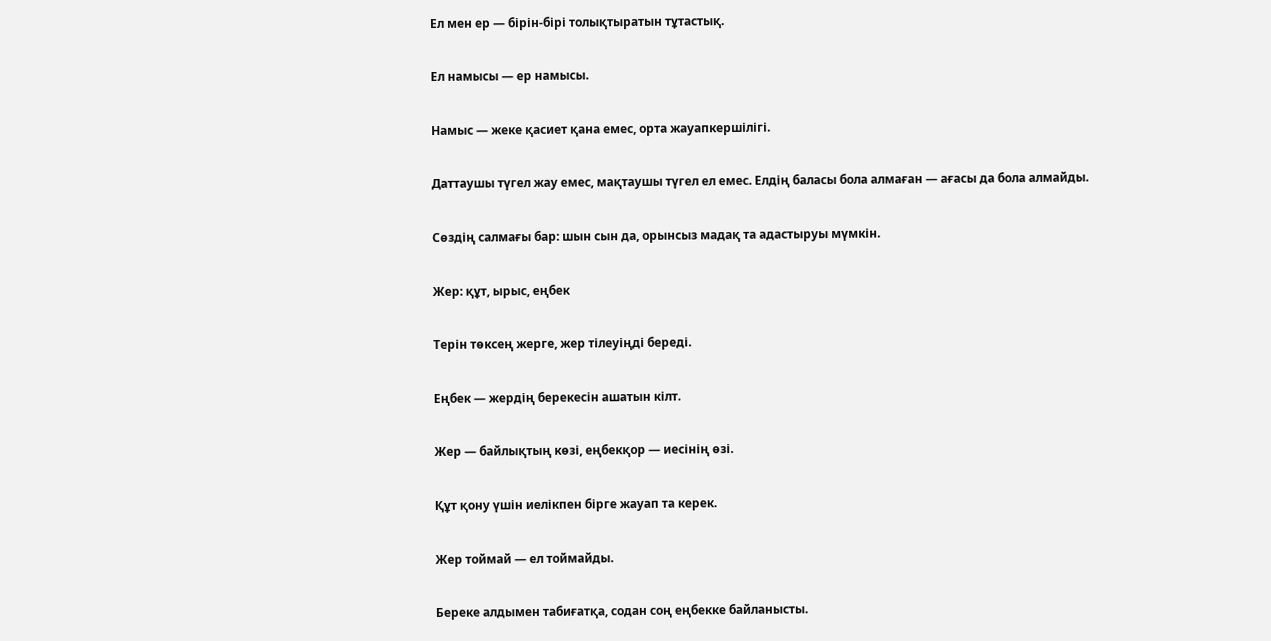Ел мен ер — бірін-бірі толықтыратын тұтастық.

Ел намысы — ер намысы.

Намыс — жеке қасиет қана емес, орта жауапкершілігі.

Даттаушы түгел жау емес, мақтаушы түгел ел емес. Елдің баласы бола алмаған — ағасы да бола алмайды.

Сөздің салмағы бар: шын сын да, орынсыз мадақ та адастыруы мүмкін.

Жер: құт, ырыс, еңбек

Терін төксең жерге, жер тілеуіңді береді.

Еңбек — жердің берекесін ашатын кілт.

Жер — байлықтың көзі, еңбекқор — иесінің өзі.

Құт қону үшін иелікпен бірге жауап та керек.

Жер тоймай — ел тоймайды.

Береке алдымен табиғатқа, содан соң еңбекке байланысты.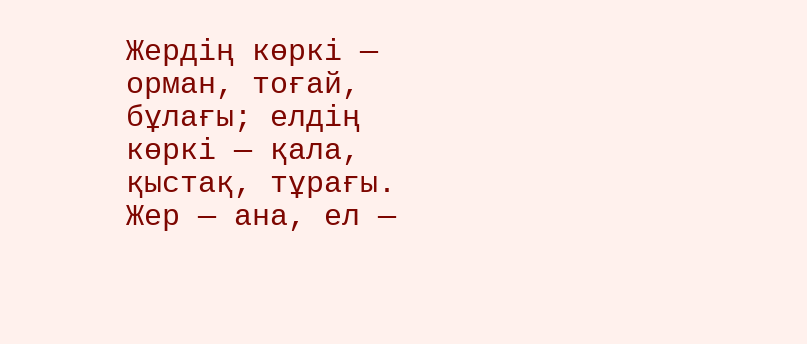Жердің көркі — орман, тоғай, бұлағы; елдің көркі — қала, қыстақ, тұрағы. Жер — ана, ел —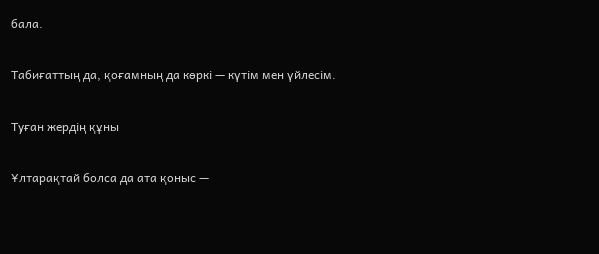бала.

Табиғаттың да, қоғамның да көркі — күтім мен үйлесім.

Туған жердің құны

Ұлтарақтай болса да ата қоныс —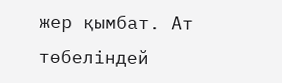жер қымбат. Ат төбеліндей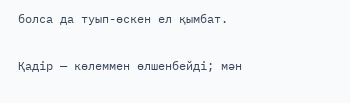болса да туып-өскен ел қымбат.

Қадір — көлеммен өлшенбейді; мән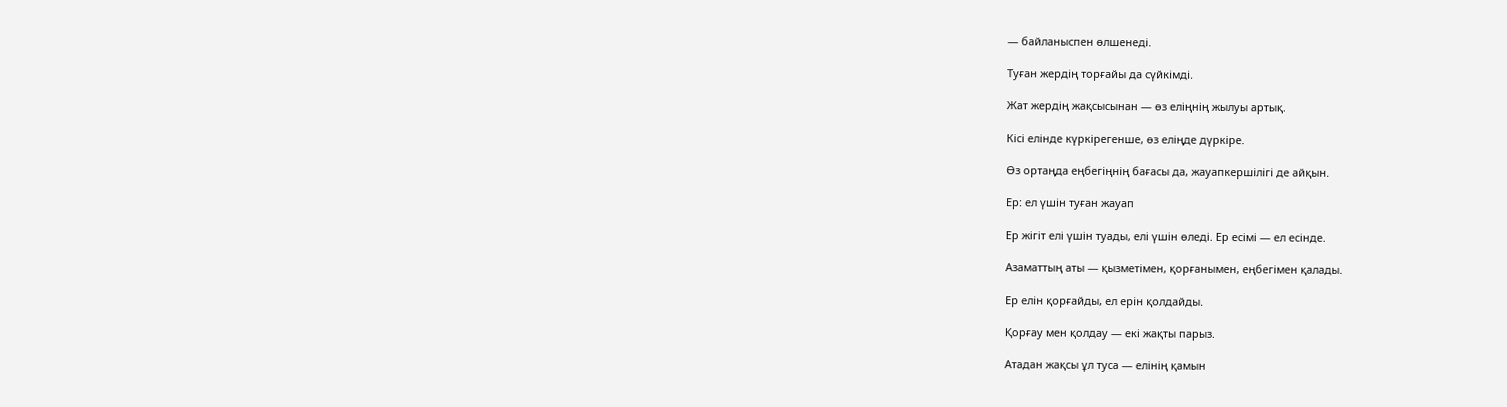— байланыспен өлшенеді.

Туған жердің торғайы да сүйкімді.

Жат жердің жақсысынан — өз еліңнің жылуы артық.

Кісі елінде күркірегенше, өз еліңде дүркіре.

Өз ортаңда еңбегіңнің бағасы да, жауапкершілігі де айқын.

Ер: ел үшін туған жауап

Ер жігіт елі үшін туады, елі үшін өледі. Ер есімі — ел есінде.

Азаматтың аты — қызметімен, қорғанымен, еңбегімен қалады.

Ер елін қорғайды, ел ерін қолдайды.

Қорғау мен қолдау — екі жақты парыз.

Атадан жақсы ұл туса — елінің қамын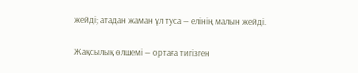жейді; атадан жаман ұл туса — елінің малын жейді.

Жақсылық өлшемі — ортаға тигізген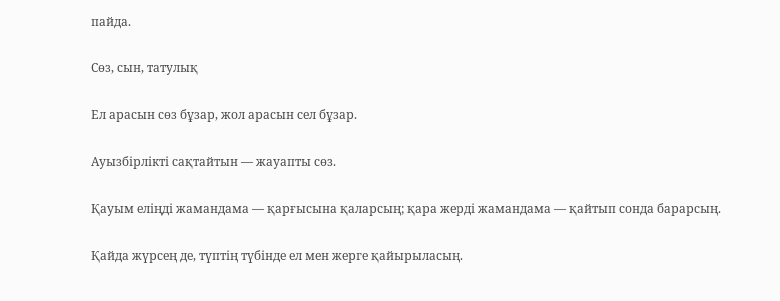пайда.

Сөз, сын, татулық

Ел арасын сөз бұзар, жол арасын сел бұзар.

Ауызбірлікті сақтайтын — жауапты сөз.

Қауым еліңді жамандама — қарғысына қаларсың; қара жерді жамандама — қайтып сонда барарсың.

Қайда жүрсең де, түптің түбінде ел мен жерге қайырыласың.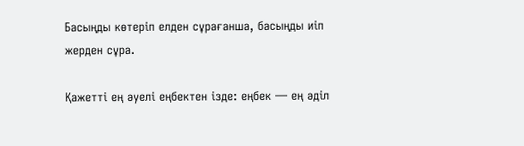Басыңды көтеріп елден сұрағанша, басыңды иіп жерден сұра.

Қажетті ең әуелі еңбектен ізде: еңбек — ең әділ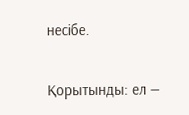несібе.

Қорытынды: ел —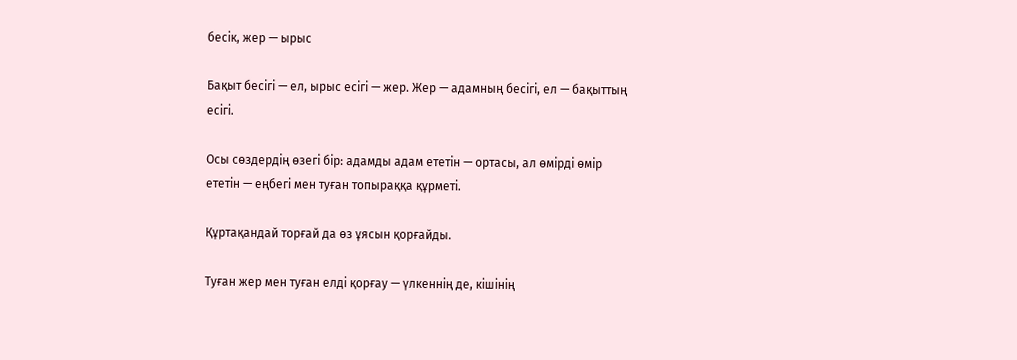бесік, жер — ырыс

Бақыт бесігі — ел, ырыс есігі — жер. Жер — адамның бесігі, ел — бақыттың есігі.

Осы сөздердің өзегі бір: адамды адам ететін — ортасы, ал өмірді өмір ететін — еңбегі мен туған топыраққа құрметі.

Құртақандай торғай да өз ұясын қорғайды.

Туған жер мен туған елді қорғау — үлкеннің де, кішінің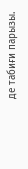де табиғи парызы.